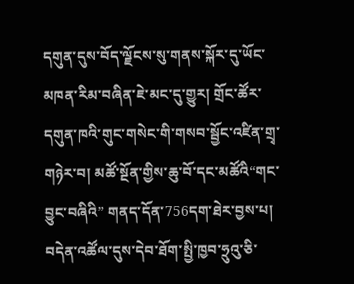དགུན་དུས་བོད་ལྗོངས་སུ་གནས་སྐོར་དུ་ཡོང་མཁན་རིམ་བཞིན་ཇེ་མང་དུ་གྱུར། གྲོང་ཚོར་དགུན་ཁའི་གུང་གསེང་གི་གསབ་སྦྱོང་འཛིན་གྲྭ་གཉེར་བ། མཚོ་སྔོན་གྱིས་ཆུ་བོ་དང་མཚོའི“གང་བྱུང་བཞིའི” གནད་དོན་756དག་ཐེར་བྱས་པ། བདེན་འཚོལ་དུས་དེབ་ཐོག་སྤྱི་ཁྱབ་ཧྲུའུ་ཅི་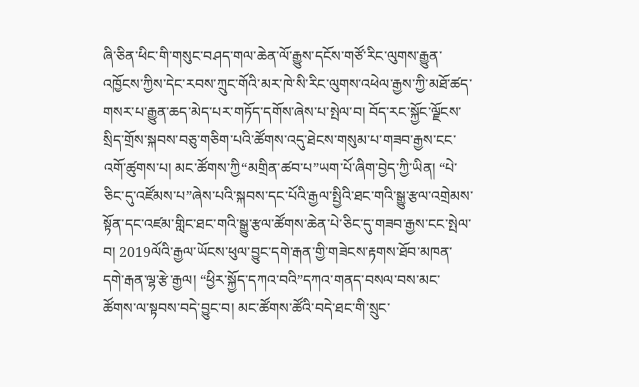ཞི་ཅིན་ཕིང་གི་གསུང་བཤད་གལ་ཆེན་ལོ་རྒྱུས་དངོས་གཙོ་རིང་ལུགས་རྒྱུན་འཁྱོངས་ཀྱིས་དེང་རབས་ཀྲུང་གོའི་མར་ཁེ་སི་རིང་ལུགས་འཕེལ་རྒྱས་ཀྱི་མཐོ་ཚད་གསར་པ་རྒྱུན་ཆད་མེད་པར་གཏོད་དགོས་ཞེས་པ་སྤེལ་བ། བོད་རང་སྐྱོང་ལྗོངས་སྲིད་གྲོས་སྐབས་བཅུ་གཅིག་པའི་ཚོགས་འདུ་ཐེངས་གསུམ་པ་གཟབ་རྒྱས་ངང་འགོ་ཚུགས་པ། མང་ཚོགས་ཀྱི“མགྲིན་ཚབ་པ”ཡག་པོ་ཞིག་བྱེད་ཀྱི་ཡིན། “པེ་ཅིང་དུ་འཛོམས་པ”ཞེས་པའི་སྐབས་དང་པོའི་རྒྱལ་སྤྱིའི་ཐང་གའི་སྒྱུ་རྩལ་འགྲེམས་སྟོན་དང་འཛམ་གླིང་ཐང་གའི་སྒྱུ་རྩལ་ཚོགས་ཆེན་པེ་ཅིང་དུ་གཟབ་རྒྱས་ངང་སྤེལ་བ། 2019ལོའི་རྒྱལ་ཡོངས་ཕུལ་བྱུང་དགེ་རྒན་གྱི་གཟེངས་རྟགས་ཐོབ་མཁན་དགེ་རྒན་ལྷ་རྩེ་རྒྱལ། “ཕྱིར་སྐྱོད་དཀའ་བའི”དཀའ་གནད་བསལ་བས་མང་ཚོགས་ལ་སྟབས་བདེ་བྱུང་བ། མང་ཚོགས་ཚོའི་བདེ་ཐང་གི་སྲུང་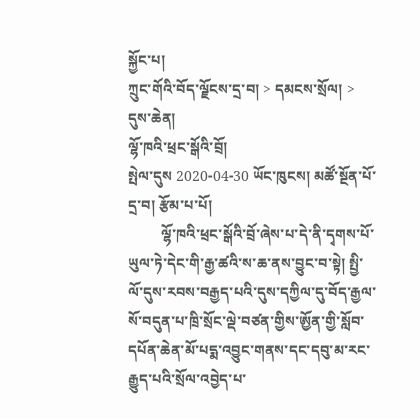སྐྱོང་པ།
ཀྲུང་གོའི་བོད་ལྗོངས་དྲ་བ། > དམངས་སྲོལ། > དུས་ཆེན།
ལྷོ་ཁའི་ཕྲང་སྒོའི་བྲོ།
སྤེལ་དུས 2020-04-30 ཡོང་ཁུངས། མཚོ་སྔོན་པོ་དྲ་བ། རྩོམ་པ་པོ།
         ལྷོ་ཁའི་ཕྲང་སྒོའི་བྲོ་ཞེས་པ་དེ་ནི་དྭགས་པོ་ཡུལ་ཏེ་དེང་གི་རྒྱ་ཚའི་ས་ཆ་ནས་བྱུང་བ་སྟེ། སྤྱི་ལོ་དུས་རབས་བརྒྱད་པའི་དུས་དཀྱིལ་དུ་བོད་རྒྱལ་སོ་བདུན་པ་ཁྲི་སྲོང་ལྡེ་བཙན་གྱིས་ཨྱོན་གྱི་སློབ་དཔོན་ཆེན་མོ་པདྨ་འབྱུང་གནས་དང་དབུ་མ་རང་རྒྱུད་པའི་སྲོལ་འབྱེད་པ་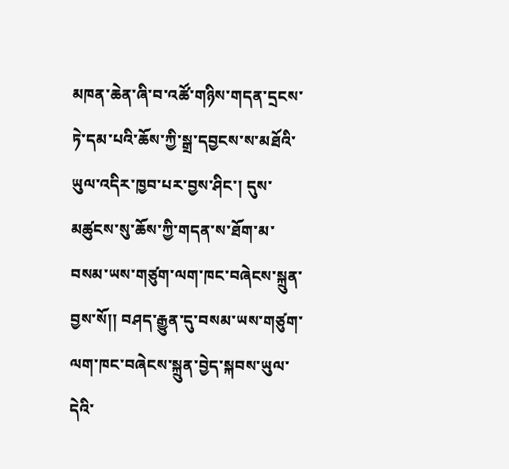མཁན་ཆེན་ཞི་བ་འཚོ་གཉིས་གདན་དྲངས་ཏེ་དམ་པའི་ཆོས་ཀྱི་སྒྲ་དབྱངས་ས་མཐོའི་ཡུལ་འདིར་ཁྱབ་པར་བྱས་ཤིང་། དུས་མཚུངས་སུ་ཆོས་ཀྱི་གདན་ས་ཐོག་མ་བསམ་ཡས་གཙུག་ལག་ཁང་བཞེངས་སྐྲུན་བྱས་སོ།། བཤད་རྒྱུན་དུ་བསམ་ཡས་གཙུག་ལག་ཁང་བཞེངས་སྐྲུན་བྱེད་སྐབས་ཡུལ་དེའི་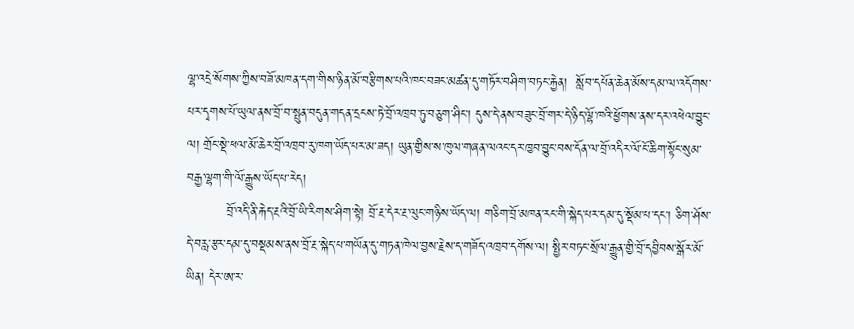ལྷ་འདྲེ་སོགས་ཀྱིས་བཟོ་མཁན་དག་གིས་ཉིན་མོ་བརྩིགས་པའི་ཁང་བཟང་མཚན་དུ་གཏོར་བཤིག་བཏང་རྐྱེན།  སློབ་དཔོན་ཆེན་མོས་དམ་ལ་འདོགས་པར་དྭགས་པོ་ཡུལ་ནས་བྲོ་བ་སྤུན་བདུན་གདན་དྲངས་ཏེ་བྲོ་འཁྲབ་ཏུ་བཅུག་ཤིང་། དུས་དེ་ནས་བཟུང་བྲོ་གར་དེ་ཉིད་ལྷོ་ཁའི་ཕྱོགས་ནས་དར་འཕེལ་བྱུང་ལ། གྲོང་སྡེ་ཕལ་མོ་ཆེར་བྲོ་འཁྲབ་རུ་ཁག་ཡོད་པར་མ་ཟད། ཡུན་གྱིས་ས་ཁུལ་གཞན་ལའང་དར་ཁྱབ་བྱུང་བས་དོན་ལ་བྲོ་འདིར་ལོ་ངོ་ཆིག་སྟོང་སུམ་བརྒྱ་ལྷག་གི་ལོ་རྒྱུས་ཡོད་པ་རེད།
         བྲོ་འདི་ནི་རྐེད་རྔའི་བྲོ་ཡི་རིགས་ཤིག་སྟེ། བྲོ་རྔ་དེར་རྔ་ལུང་གཉིས་ཡོད་ལ། གཅིག་བྲོ་མཁན་རང་གི་སྐེད་པར་དམ་དུ་སྡོམ་པ་དང་། ཅིག་ཤོས་དེ་བརླ་རྩར་དམ་དུ་བསྡམས་ནས་བྲོ་རྔ་སྐེད་པ་གཡོན་དུ་གཏན་ཁེལ་བྱས་རྗེས་ད་གཟོད་འཁྲབ་དགོས་ལ། སྤྱིར་བཏང་སྲོལ་རྒྱུན་གྱི་བྲོ་དབྱིབས་སྒོར་མོ་ཡིན། དེར་ཨ་ར་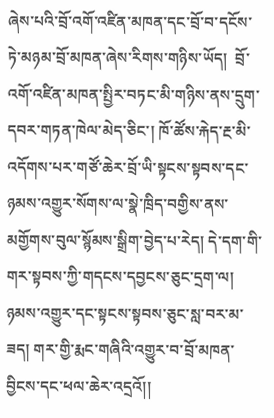ཞེས་པའི་བྲོ་འགོ་འཛིན་མཁན་དང་བྲོ་བ་དངོས་ཏེ་མཉམ་བྲོ་མཁན་ཞེས་རིགས་གཉིས་ཡོད།  བྲོ་འགོ་འཛིན་མཁན་སྤྱིར་བཏང་མི་གཉིས་ནས་དྲུག་དབར་གཏན་ཁེལ་མེད་ཅིང་། ཁོ་ཚོས་རྐེད་རྔ་མི་འདོགས་པར་གཙོ་ཆེར་བྲོ་ཡི་སྟངས་སྟབས་དང་ཉམས་འགྱུར་སོགས་ལ་སྣེ་ཁྲིད་བགྱིས་ནས་མགྱོགས་བུལ་སྙོམས་སྒྲིག་བྱེད་པ་རེད། དེ་དག་གི་གར་སྟབས་ཀྱི་གདངས་དབྱངས་ཅུང་དྲག་ལ། ཉམས་འགྱུར་དང་སྟངས་སྟབས་ཅུང་སླ་བར་མ་ཟད། གར་གྱི་རྨང་གཞིའི་འགྱུར་བ་བྲོ་མཁན་བྱིངས་དང་ཕལ་ཆེར་འདྲའོ།།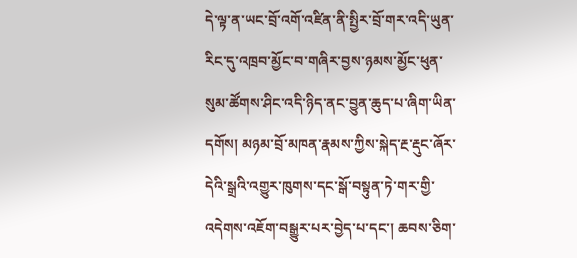དེ་ལྟ་ན་ཡང་བྲོ་འགོ་འཛིན་ནི་སྤྱིར་བྲོ་གར་འདི་ཡུན་རིང་དུ་འཁྲབ་མྱོང་བ་གཞིར་བྱས་ཉམས་མྱོང་ཕུན་སུམ་ཚོགས་ཤིང་འདི་ཉིད་ནང་བྱུན་ཆུད་པ་ཞིག་ཡིན་དགོས། མཉམ་བྲོ་མཁན་རྣམས་ཀྱིས་སྐེད་རྔ་རྡུང་ཞོར་དེའི་སྒྲའི་འགྱུར་ཁུགས་དང་སྒོ་བསྟུན་ཏེ་གར་གྱི་འདེགས་འཇོག་བསྒྱུར་པར་བྱེད་པ་དང་། ཆབས་ཅིག་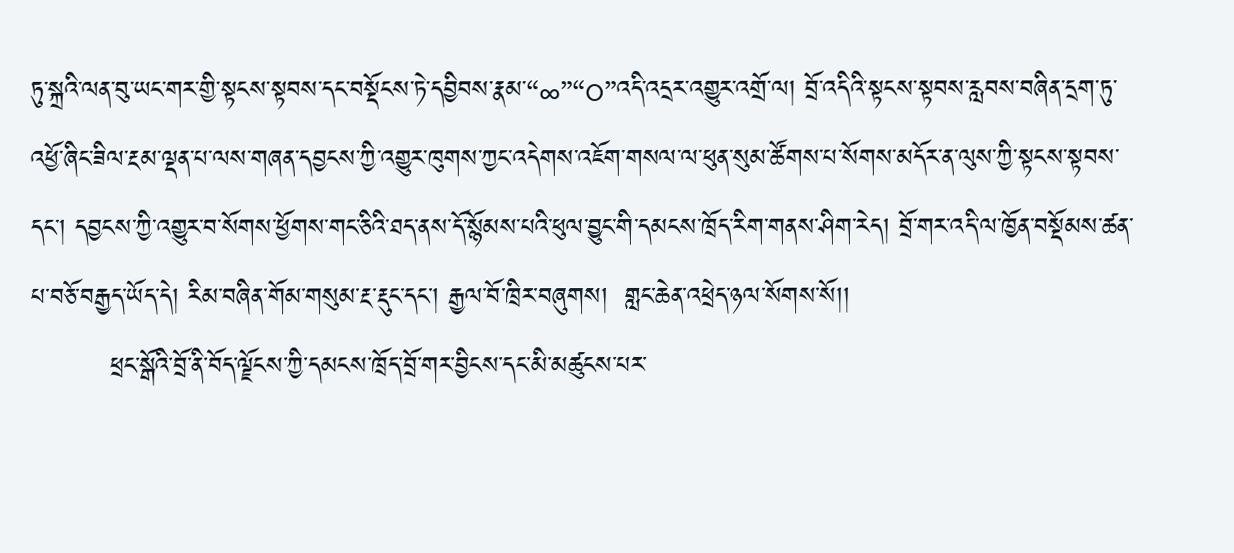ཏུ་སྐྲའི་ལན་བུ་ཡང་གར་གྱི་སྟངས་སྟབས་དང་བསྡོངས་ཏེ་དབྱིབས་རྣམ་“∞”“○”འདི་འདྲར་འགྱུར་འགྲོ་ལ། བྲོ་འདིའི་སྟངས་སྟབས་རླབས་བཞིན་དྲག་ཏུ་འཕྱོ་ཞིང་ཟིལ་རྔམ་ལྡན་པ་ལས་གཞན་དབྱངས་ཀྱི་འགྱུར་ཁུགས་ཀྱང་འདེགས་འཇོག་གསལ་ལ་ཕུན་སུམ་ཚོགས་པ་སོགས་མདོར་ན་ལུས་ཀྱི་སྟངས་སྟབས་དང་། དབྱངས་ཀྱི་འགྱུར་བ་སོགས་ཕྱོགས་གང་ཅིའི་ཐད་ནས་དོ་སྙོམས་པའི་ཕུལ་བྱུང་གི་དམངས་ཁྲོད་རིག་གནས་ཤིག་རེད། བྲོ་གར་འདི་ལ་ཁྱོན་བསྡོམས་ཚན་པ་བཅོ་བརྒྱད་ཡོད་དེ། རིམ་བཞིན་གོམ་གསུམ་རྔ་རྡུང་དང་། རྒྱལ་བོ་ཁྲིར་བཞུགས།  གླང་ཆེན་འཕྲེད་ཉལ་སོགས་སོ།།
         ཕྲང་སྒོའི་བྲོ་ནི་བོད་ལྗོངས་ཀྱི་དམངས་ཁྲོད་བྲོ་གར་བྱིངས་དང་མི་མཚུངས་པར་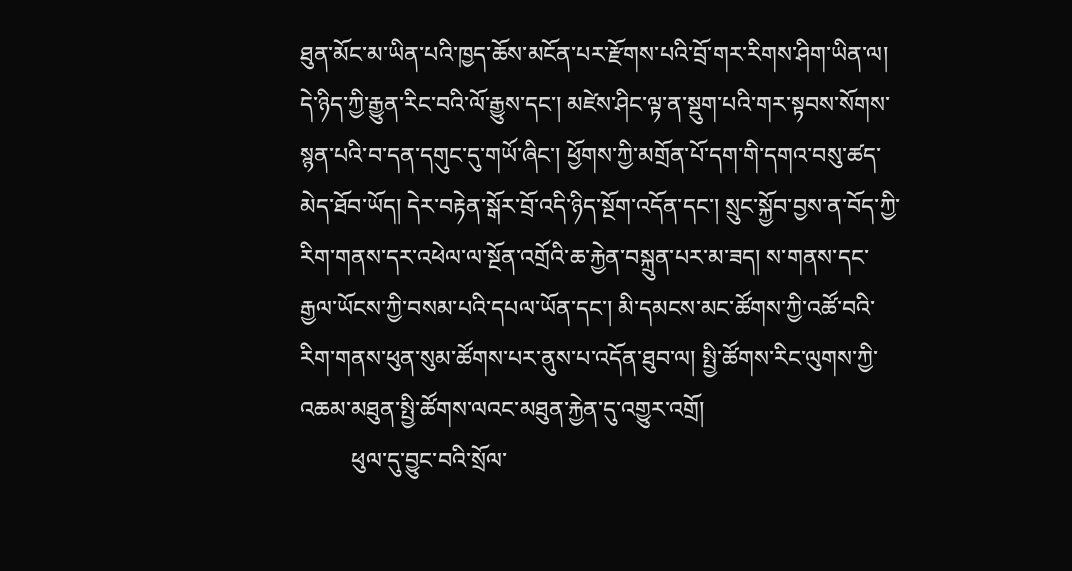ཐུན་མོང་མ་ཡིན་པའི་ཁྱད་ཆོས་མངོན་པར་རྫོགས་པའི་བྲོ་གར་རིགས་ཤིག་ཡིན་ལ། དེ་ཉིད་ཀྱི་རྒྱུན་རིང་བའི་ལོ་རྒྱུས་དང་། མཛེས་ཤིང་ལྟ་ན་སྡུག་པའི་གར་སྟབས་སོགས་སྙན་པའི་བ་དན་དགུང་དུ་གཡོ་ཞིང་། ཕྱོགས་ཀྱི་མགྲོན་པོ་དག་གི་དགའ་བསུ་ཚད་མེད་ཐོབ་ཡོད། དེར་བརྟེན་སྒོར་བྲོ་འདི་ཉིད་སྔོག་འདོན་དང་། སྲུང་སྐྱོབ་བྱས་ན་བོད་ཀྱི་རིག་གནས་དར་འཕེལ་ལ་སྔོན་འགྲོའི་ཆ་རྐྱེན་བསྐྲུན་པར་མ་ཟད། ས་གནས་དང་རྒྱལ་ཡོངས་ཀྱི་བསམ་པའི་དཔལ་ཡོན་དང་། མི་དམངས་མང་ཚོགས་ཀྱི་འཚོ་བའི་རིག་གནས་ཕུན་སུམ་ཚོགས་པར་ནུས་པ་འདོན་ཐུབ་ལ། སྤྱི་ཚོགས་རིང་ལུགས་ཀྱི་འཆམ་མཐུན་སྤྱི་ཚོགས་ལའང་མཐུན་རྐྱེན་དུ་འགྱུར་འགྲོ།
         ཕུལ་དུ་བྱུང་བའི་སྲོལ་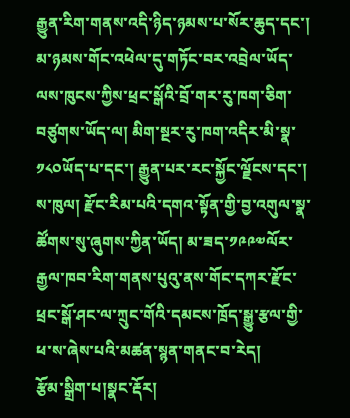རྒྱུན་རིག་གནས་འདི་ཉིད་ཉམས་པ་སོར་ཆུད་དང་། མ་ཉམས་གོང་འཕེལ་དུ་གཏོང་བར་འབྲེལ་ཡོད་ལས་ཁུངས་ཀྱིས་ཕྲང་སྒོའི་བྲོ་གར་རུ་ཁག་ཅིག་བཙུགས་ཡོད་ལ། མིག་སྔར་རུ་ཁག་འདིར་མི་སྣ་༡༨༠ཡོད་པ་དང་། རྒྱུན་པར་རང་སྐྱོང་ལྗོངས་དང་། ས་ཁུལ། རྫོང་རིམ་པའི་དགའ་སྟོན་གྱི་བྱ་འགུལ་སྣ་ཚོགས་སུ་ཞུགས་ཀྱིན་ཡོད། མ་ཟད་༡༩༩༧ལོར་རྒྱལ་ཁབ་རིག་གནས་པུའུ་ནས་གོང་དཀར་རྫོང་ཕྲང་སྒོ་ཤང་ལ་ཀྲུང་གོའི་དམངས་ཁྲོད་སྒྱུ་རྩལ་གྱི་ཕ་ས་ཞེས་པའི་མཚན་སྙན་གནང་བ་རེད།
རྩོམ་སྒྲིག་པ།སྣང་རྡོར།